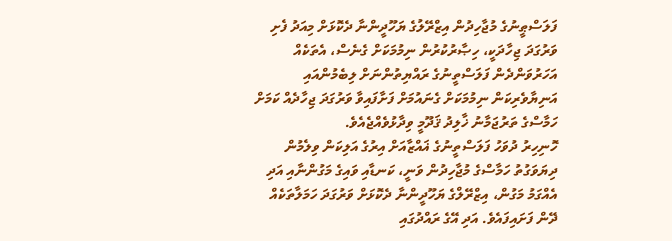ފަލަސްޠީނުގެ މުޖާހިދުން އިޒްރޭލުގެ ޔަހޫދީންނާ ދެކޮޅަށް މިއަދު ފެށި ވަރުގަދަ ޖިހާދަކީ، ހިޞާރުކުރުން ނިމުމަކަށް ގެނެސް، އެތަކެއް އަހަރުވަންދެން ފަލަސްތީނުގެ ރައްޔިތުންނަށް ލިބެމުންއައި އަނިޔާވެރިކަން ނިމުމަކަށް ގެނައުމަށް ފަށާފައިވާ ވަރުގަދަ ޖިހާދެއް ކަމަށް ހަމާސްގެ ތަރުޖަމާނު ޚާލިދު ޤަދޫމީ ވިދާޅުވެއްޖެއެވެ.
ހޮނިހިރު ދުވަހު ފަލަސްތީނުގެ ޣައްޒާއަށް އިރުގެ އަލިކަން ވިލެމުން ދިޔަވަގުތު ހަމާސްގެ މުޖާހިދުން ވަނީ، ކަނޑާއި ވައިގެ މަގުންނާއި އަދި އެއްގަމު މަގުން، އިޒްރޭލްގެ ޔަހޫދީންނާ ދެކޮޅަށް ވަރުގަދަ ހަމަލާތަކެއް ދޭން ފަށައިފައެވެ. އަދި އޭގެ ރައްދުގައި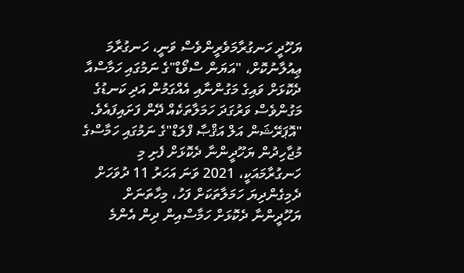ޔަހޫދީ ހަނގުރާމަވެރީންވެސް ވަނީ، ހަނގުރާމަ ޢިއުލާނުކޮށް، "އަޔަން ސްވޯޑް"ގެ ނަމުގައި ހަމާސްއާ ދެކޮޅަށް ވައިގެ މަގުންނާއި އެއްގަމުން އަދި ކަނޑުގެ މަގުންވެސް ވަރުގަދަ ހަމަލާތަކެއް ދޭން ފަށައިފައެވެ.
"އޮޕަރޭޝަން އަލް އަޤްޞާ ފްލަޑް"ގެ ނަމުގައި ހަމާސްގެ މުޖާހިދުން ޔަހޫދީންނާ ދެކޮޅަށް ފެށި މި ހަނގުރާމައަކީ، 2021 ވަނަ އަހަރު 11 ދުވަހަށް ދެމިގެންދިޔަ ހަމަލާތަކަށް ފަހު، މިހާތަނަށް ޔަހޫދީންނާ ދެކޮޅަށް ހަމާސްއިން ދިން އެންމެ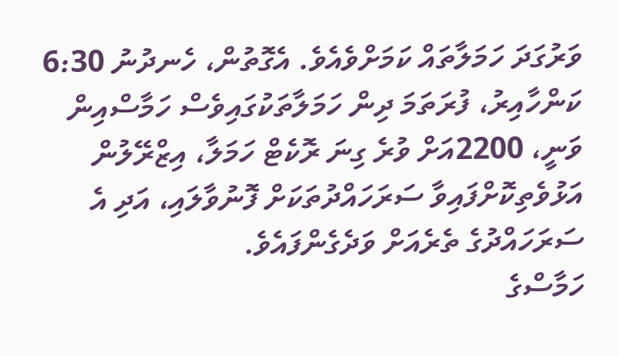ވަރުގަދަ ހަމަލާތައް ކަމަށްވެއެވެ. އެގޮތުން، ހެނދުނު 6:30 ކަންހާއިރު، ފުރަތަމަ ދިން ހަމަލާތަކުގައިވެސް ހަމާސްއިން ވަނީ، 2200އަށް ވުރެ ގިނަ ރޮކެޓް ހަމަލާ، އިޒްރޭލުން އަޅުވެތިކޮށްފައިވާ ސަރަހައްދުތަކަށް ފޮނުވާލައި، އަދި އެ ސަރަހައްދުގެ ތެރެއަށް ވަދެގެންފައެވެ.
ހަމާސްގެ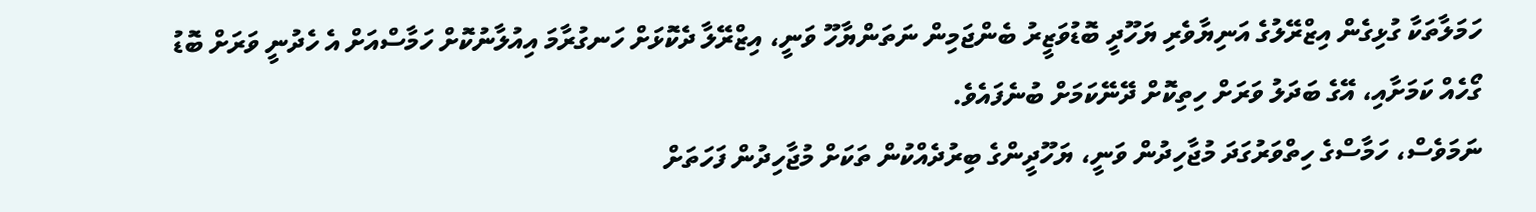ހަމަލާތަކާ ގުޅިގެން އިޒްރޭލުގެ އަނިޔާވެރި ޔަހޫދީ ބޮޑުވަޒީރު ބެންޖަމިން ނަތަންޔާހޫ ވަނީ، އިޒްރޭލާ ދެކޮޅަށް ހަނގުރާމަ އިއުލާނުކޮށް ހަމާސްއަށް އެ ހެދުނީ ވަރަށް ބޮޑު ގޯހެއް ކަމަށާއި، އޭގެ ބަދަލު ވަރަށް ހިތިކޮށް ދޭނޭކަމަށް ބުނެފައެވެ.
ނަމަވެސް، ހަމާސްގެ ހިތްވަރުގަދަ މުޖާހިދުން ވަނީ، ޔަހޫދީންގެ ބިރުދެއްކުން ތަކަށް މުޖާހިދުން ފަހަތަށް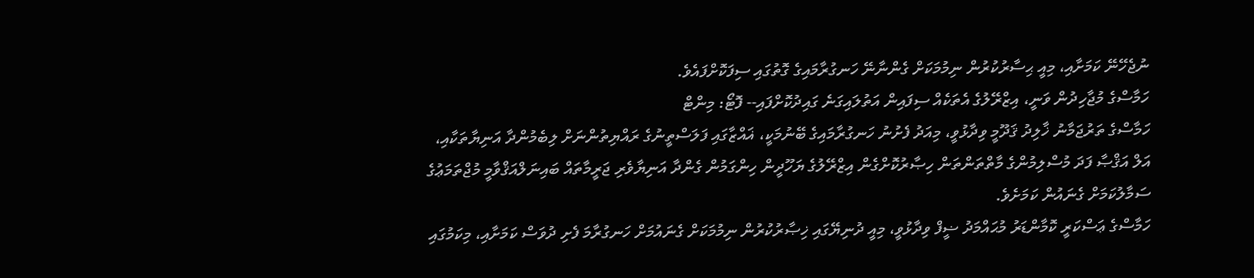ނުޖެހޭނޭ ކަމަށާއި، މިއީ ޙިސާރުކުރުން ނިމުމަކަށް ގެންނާނޭ ހަނގުރާމައިގެ ގޮތުގައި ސިފަކޮށްފައެވެ.
ހަމާސްގެ މުޖާހިދުން ވަނީ، އިޒްރޭލުގެ އެތަކެއް ސިފައިން އަތުލައިގަނެ ގައިދުކޮށްފައި-- ފޮޓޯ: މިންޓް
ހަމާސްގެ ތަރުޖަމާނު ޚާލިދު ޤަދޫމީ ވިދާޅުވީ، މިއަދު ފެށުނު ހަނގުރާމައިގެ ބޭނުމަކީ، ޣައްޒާގައި ފަލަސްތީނުގެ ރައްޔިތުންނަށް ލިބެމުންދާ އަނިޔާތަކާއި، އަލް އަޤްޞާ ފަދަ މުސްލިމުންގެ މާތްތަންތަން ހިޞާރުކޮށްގެން އިޒްރޭލުގެ ޔަހޫދީން ހިންގަމުން ގެންދާ އަނިޔާވެރި ޖަރީމާތައް ބައިނަލްއަޤްވާމީ މުޖްތަމަޢުގެ ސަމާލުކަމަށް ގެނައުން ކަމަށެވެ.
ހަމާސްގެ ޢަސްކަރީ ކޮމާންޑަރު މުޙައްމަދު ޟީފް ވިދާޅުވީ، މިއީ ދުނިޔޭގައި ޚިޞާރުކުރުން ނިމުމަކަށް ގެނައުމަށް ހަނގުރާމަ ފެށި ދުވަސް ކަމަށާއި، މިކަމުގައި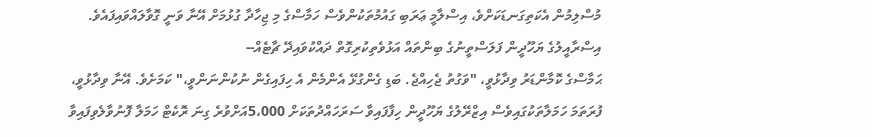މުސްލިމުން އެކަތިގަނޑަކަށްވެ، އިސްލާމީ ޢަރަބި ގައުމުތަކުންވެސް ހަމާސްގެ މި ޖިހާދާ ގުޅުމަށް އޭނާ ވަނީ ގޮވާލައްވައިފައެވެ.
އިސްރާއީލުގެ ޔަހޫދީން ފަލަސްތީނުގެ ބިންތައް އަޅުވެތިކުރިގޮތް ދައްކުވައިދޭ ޗާޓެއް--
ޙަމާސްގެ ކޮމާންޑަރު ވިދާޅުވީ، "ވަގުތު ޖެހިއްޖެ. ބަޑި ގެންގުޅޭ އެންމެން އެ ހިފައިގެން ނުކުންނަންވީ،" ކަމަށެވެ. އޭނާ ވިދާޅުވީ، ފުރަތަމަ ހަމަލާތަކުގައިވެސް އިޒްރޭލުގެ ޔަހޫދީން ހިފާފައިވާ ސަރަހައްދުތަކަށް 5،000އަށްވުރެ ގިނަ ރޮކެޓް ހަމަލާ ފޮނުވާލެވިފައިވާ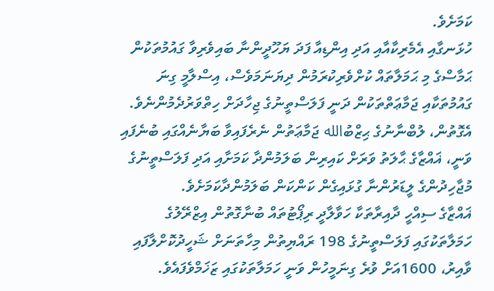ކަމަށެވެ.
ހުޅަނގާއި އެމެރިކާއާއި އަދި އިންޑިއާ ފަދަ ޔަހޫދީންނާ ބައިވެރިވާ ގައުމުތަކުން ޙަމާސްގެ މި ޙަމަލާތައް ކުށްވެރިކުރަމުން ދިޔަނަމަވެސް، އިސްލާމީ ގިނަ ގައުމުތަކާއި ޖަމާޢަތްތަކުން ދަނީ ފަލަސްތީނުގެ ޖިހާދަށް ހިތްވަރުދެމުންނެވެ. އެގޮތުން، ލުބްނާނުގެ ޙިޒްބުالله ޖަމާޢަތުން ނެރެފައިވާ ބަޔާނެއްގައި ބުނެފައި ވަނީ، ޣައްޒާގެ ޙާލަތު ވަރަށް ކައިރިން ބަލަމުންދާ ކަމަށާއި އަދި ފަލަސްތީނުގެ މުޖާހިދުންގެ ލީޑަރުންނާ ގުޅައިގެން ކަންކަން ބަލަމުންދާކަމަށެވެ.
ޣައްޒާގެ ސިއްހީ ދާއިރާތަކާ ހަވާލާދީ ރިޕޯޓުތައް ބުނާގޮތުން އިޒްރޭލުގެ ހަމަލާތަކުގައި ފަލަސްތީނުގެ 198 ރައްޔިތުން މިހާތަނަށް ޝަހީދުކޮށްލާފައި ވާއިރު، 1600އަށް ވުރެ ގިނަމީހުން ވަނީ ހަމަލާތަކުގައި ޒަޚަމްވެފައެވެ.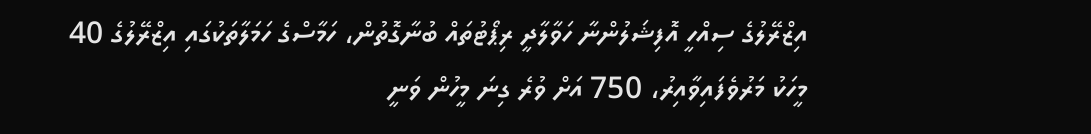އިޒްރޭލުގެ ސިއްހީ އޮފިޝަލުންނާ ހަވާލާދީ ރިޕޯޓުތައް ބުނާގޮތުން، ހަމާސްގެ ހަމަލާތަކުގައި އިޒްރޭލުގެ 40 މީހަކު މަރުވެފައިވާއިރު، 750 އަށް ވުރެ ގިނަ މީހުން ވަނީ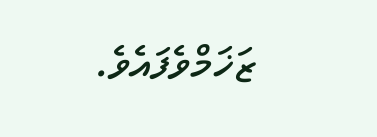ޒަޚަމްވެފައެވެ.